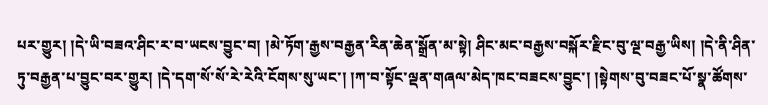པར་གྱུར། །དེ་ཡི་བཟའ་ཤིང་ར་བ་ཡངས་བྱུང་བ། །མེ་ཏོག་རྒྱས་བརྒྱན་རིན་ཆེན་སྒྲོན་མ་སྟེ། ཤིང་མང་བརྒྱས་བསྐོར་རྫིང་བུ་ལྔ་བརྒྱ་ཡིས། །དེ་ནི་ཤིན་ཏུ་བརྒྱན་པ་བྱུང་བར་གྱུར། །དེ་དག་སོ་སོ་རེ་རེའི་ངོགས་སུ་ཡང་། །ཀ་བ་སྟོང་ལྡན་གཞལ་མེད་ཁང་བཟངས་བྱུང་། །སྟེགས་བུ་བཟང་པོ་སྣ་ཚོགས་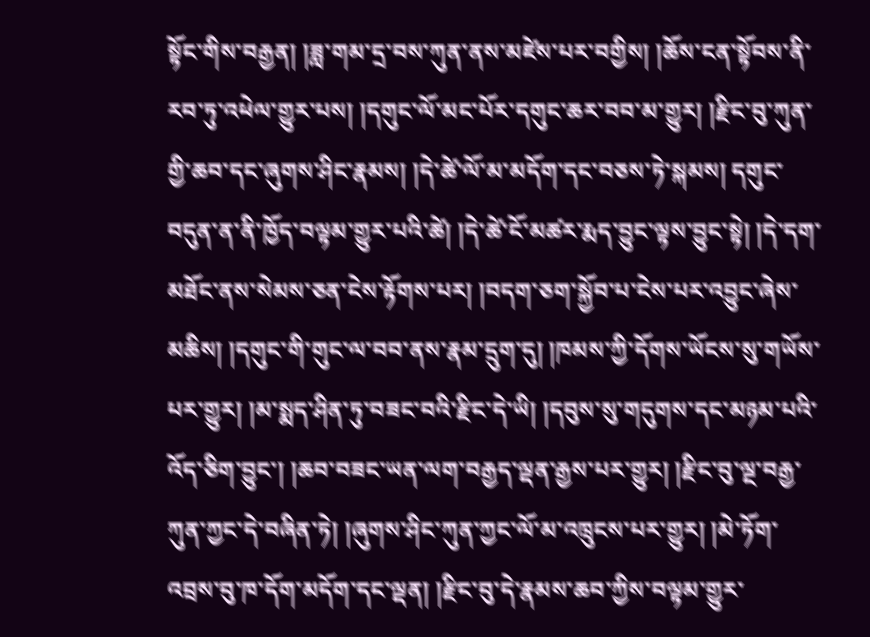སྟོང་གིས་བརྒྱན། །ཟླ་གམ་དྲ་བས་ཀུན་ནས་མཛེས་པར་བགྱིས། །ཆོས་ངན་སྟོབས་ནི་རབ་ཏུ་འཕེལ་གྱུར་པས། །དགུང་ལོ་མང་པོར་དགུང་ཆར་བབ་མ་གྱུར། །རྫིང་བུ་ཀུན་གྱི་ཆབ་དང་ཞུགས་ཤིང་རྣམས། །དེ་ཚེ་ལོ་མ་མདོག་དང་བཅས་ཏེ་སྐམས། དགུང་བདུན་ན་ནི་ཁྱོད་བལྟམ་གྱུར་པའི་ཚེ། །དེ་ཚེ་ངོ་མཚར་རྨད་བྱུང་ལྟས་བྱུང་སྟེ། །དེ་དག་མཐོང་ནས་སེམས་ཅན་ངེས་རྟོགས་པར། །བདག་ཅག་སྐྱོབ་པ་ངེས་པར་འབྱུང་ཞེས་མཆིས། །དགུང་གི་གུང་ལ་བབ་ནས་རྣམ་དྲུག་དུ། །ཁམས་ཀྱི་དོགས་ཡོངས་སུ་གཡོས་པར་གྱུར། །མ་སྨད་ཤིན་ཏུ་བཟང་བའི་རྫིང་དེ་ཡི། །དབུས་སུ་གདུགས་དང་མཉམ་པའི་འོད་ཅིག་བྱུང་། །ཆབ་བཟང་ཡན་ལག་བརྒྱད་ལྡན་རྒྱས་པར་གྱུར། །རྫིང་བུ་ལྔ་བརྒྱ་ཀུན་ཀྱང་དེ་བཞིན་ཏེ། །ཞུགས་ཤིང་ཀུན་ཀྱང་ལོ་མ་འཁྲུངས་པར་གྱུར། །མེ་ཏོག་འབྲས་བུ་ཁ་དོག་མདོག་དང་ལྡན། །རྫིང་བུ་དེ་རྣམས་ཆབ་ཀྱིས་བལྟམ་གྱུར་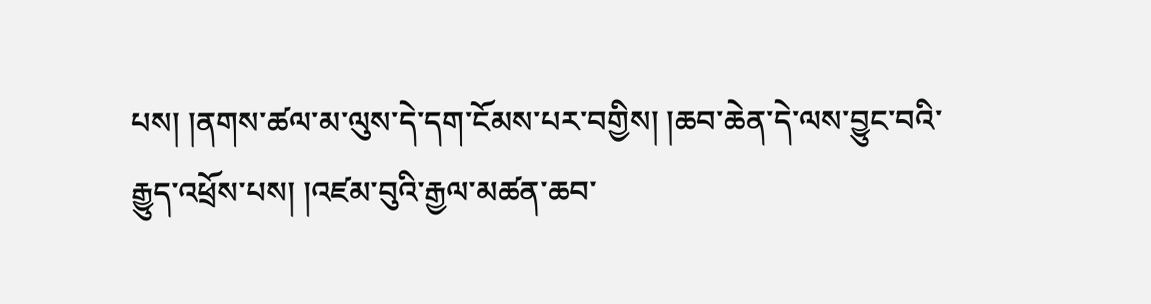པས། །ནགས་ཚལ་མ་ལུས་དེ་དག་ངོམས་པར་བགྱིས། །ཆབ་ཆེན་དེ་ལས་བྱུང་བའི་རྒྱུད་འཕྲོས་པས། །འཛམ་བུའི་རྒྱལ་མཚན་ཆབ་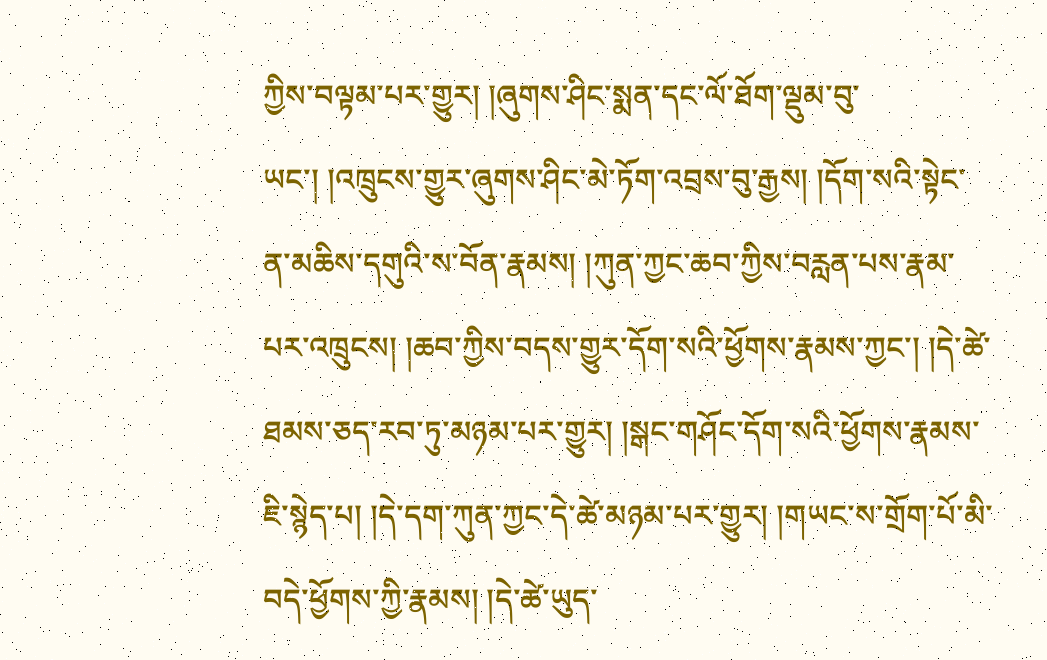ཀྱིས་བལྟམ་པར་གྱུར། །ཞུགས་ཤིང་སྨན་དང་ལོ་ཐོག་ལྡུམ་བུ་ཡང་། །འཁྲུངས་གྱུར་ཞུགས་ཤིང་མེ་ཏོག་འབྲས་བུ་རྒྱས། །དོག་སའི་སྟེང་ན་མཆིས་དགུའི་ས་བོན་རྣམས། །ཀུན་ཀྱང་ཆབ་ཀྱིས་བརླན་པས་རྣམ་པར་འཁྲུངས། །ཆབ་ཀྱིས་བདས་གྱུར་དོག་སའི་ཕྱོགས་རྣམས་ཀྱང་། །དེ་ཚེ་ཐམས་ཅད་རབ་ཏུ་མཉམ་པར་གྱུར། །སྒང་གཤོང་དོག་སའི་ཕྱོགས་རྣམས་ཇི་སྙེད་པ། །དེ་དག་ཀུན་ཀྱང་དེ་ཚེ་མཉམ་པར་གྱུར། །གཡང་ས་གྲོག་པོ་མི་བདེ་ཕྱོགས་ཀྱི་རྣམས། །དེ་ཚེ་ཡུད་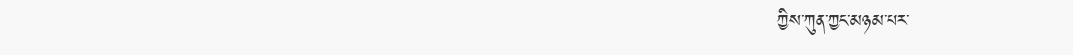ཀྱིས་ཀུན་ཀྱང་མཉམ་པར་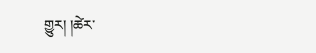གྱུར། །ཚེར་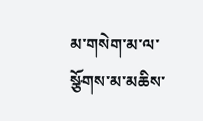མ་གསེག་མ་ལ་སྩོགས་མ་མཆིས་